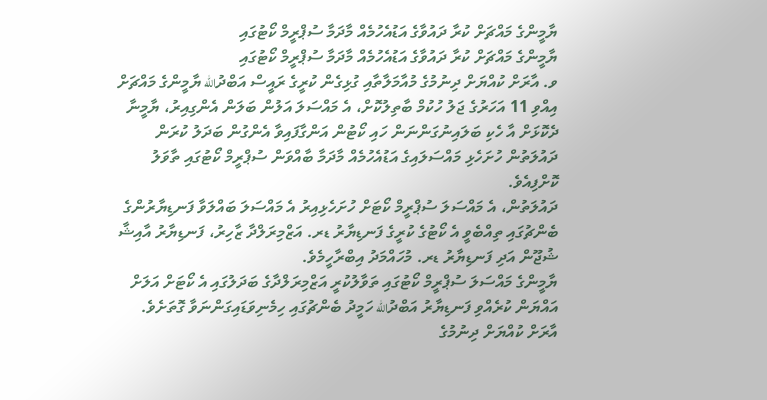ޔާމީންގެ މައްޗަށް ކުރާ ދައުވާގެ އަޑުއެހުމެއް މާދަމާ ސުޕްރީމް ކޯޓުގައި
ޔާމީންގެ މައްޗަށް ކުރާ ދައުވާގެ އަޑުއެހުމެއް މާދަމާ ސުޕްރީމް ކޯޓުގައި
ވ. އާރަށް ކުއްޔަށް ދިނުމުގެ މުއާމަލާތާއި ގުޅިގެން ކުރީގެ ރައީސް އަބްދުالله ޔާމީންގެ މައްޗަށް އިއްވި 11 އަހަރުގެ ޖަލު ހުކުމް ބާތިލުކޮށް، އެ މައްސަލަ އަލުން ބަލަން އެންގިއިރު، ޔާމީނާ ދެކޮޅަށް އާ ހެކި ބަލައިނުގަންނަން ހައި ކޯޓުން އަންގާފައިވާ އެންގުން ބަދަލު ކުރަން ދައުލަތުން ހުށަހެޅި މައްސަލައިގެ އަޑުއެހުމެއް މާދަމާ ބާއްވަން ސުޕްރީމް ކޯޓުގައި ތާވަލު ކޮށްފިއެވެ.
ދައުލަތުން، އެ މައްސަލަ ސުޕްރީމް ކޯޓަށް ހުށަހެޅިއިރު އެ މައްސަލަ ބައްލަވާ ފަނޑިޔާރުންގެ ބެންޗުގައި ތިއްބެވީ އެ ކޯޓުގެ ކުރީގެ ފަނޑިޔާރު ޑރ. އަޒްމިރަލްދާ ޒާހިރު، ފަނޑިޔާރު އާއިޝާ ޝުޖޫން އަދި ފަނޑިޔާރު ޑރ. މުހައްމަދު އިބްރާހީމެވެ.
ޔާމީންގެ މައްސަލަ ސުޕްރީމް ކޯޓުގައި ތަވާލުކުރީ އަޒްމިރަލްދާގެ ބަދަލުގައި އެ ކޯޓަށް އަލަށް އައްޔަން ކުރެއްވި ފަނޑިޔާރު އަބްދުالله ހަމީދު ބެންޗުގައި ހިމެނިވަޑައިގަންނަވާ ގޮތަށެވެ.
އާރަށް ކުއްޔަށް ދިނުމުގެ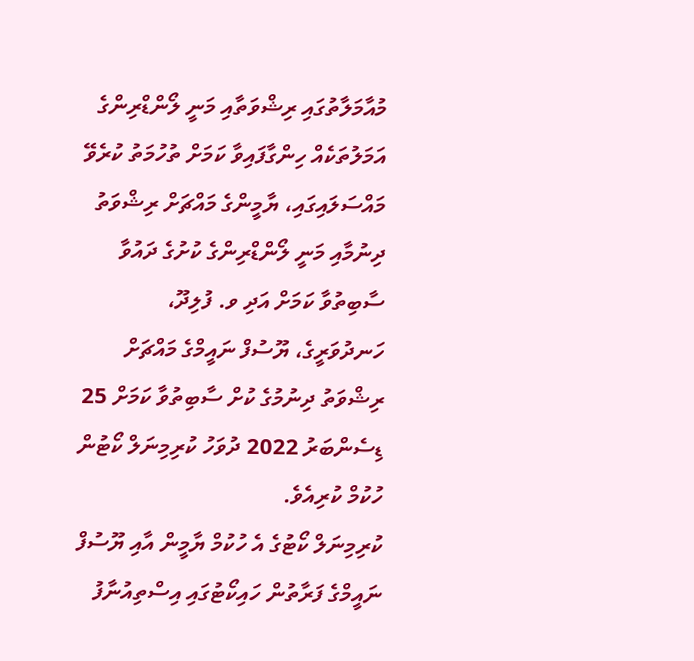މުއާމަލާތުގައި ރިޝްވަތާއި މަނީ ލޯންޑްރިންގެ އަމަލުތަކެއް ހިންގާފައިވާ ކަމަށް ތުހުމަތު ކުރެވޭ މައްސަލައިގައި، ޔާމީންގެ މައްޗަށް ރިޝްވަތު ދިނުމާއި މަނީ ލޯންޑްރިންގެ ކުށުގެ ދައުވާ ސާބިތުވާ ކަމަށް އަދި ވ. ފުލިދޫ، ހަނދުވަރީގެ، ޔޫސުފް ނައީމްގެ މައްޗަށް ރިޝްވަތު ދިނުމުގެ ކުށް ސާބިތުވާ ކަމަށް 25 ޑިސެންބަރު 2022 ދުވަހު ކުރިމިނަލް ކޯޓުން ހުކުމް ކުރިއެވެ.
ކުރިމިނަލް ކޯޓުގެ އެ ހުކުމް ޔާމީން އާއި ޔޫސުފް ނައީމްގެ ފަރާތުން ހައިކޯޓުގައި އިސްތިއުނާފު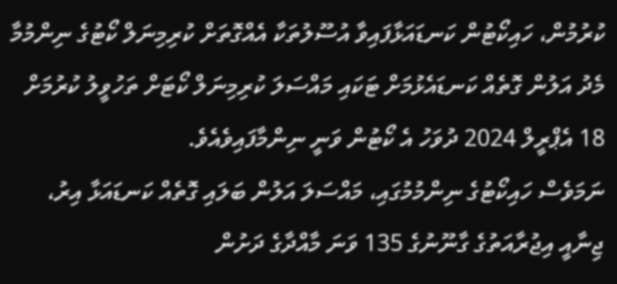ކުރުމުން، ހައިކޯޓުން ކަނޑައަޅާފައިވާ އުސޫލުތަކާ އެއްގޮތަށް ކުރިމިނަލް ކޯޓުގެ ނިންމުމާ މެދު އަލުން ގޮތެއް ކަނޑައެޅުމަށް ޓަކައި މައްސަލަ ކުރިމިނަލް ކޯޓަށް ތަހުވީލު ކުރުމަށް 18 އެޕްރީލް 2024 ދުވަހު އެ ކޯޓުން ވަނީ ނިންމާފައިވެއެވެ.
ނަމަވެސް ހައިކޯޓުގެ ނިންމުމުގައި، މައްސަލަ އަލުން ބަލައި ގޮތެއް ކަނޑައަޅާ އިރު، ޖިނާއީ އިޖުރާއަތުގެ ގާނޫނުގެ 135 ވަނަ މާއްދާގެ ދަށުން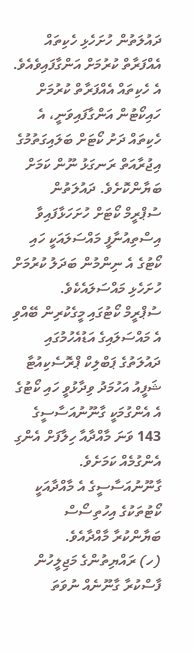ދައުލަތުން ހުށަހެޅި ހެކިތައް އެއްފަރާތް ކުރުމަށް އަންގާފައިވެއެވެ. އެ ހެކިތައް އެއްފަރާތް ކުރުމަށް ހައިކޯޓުން އަންގާފައިވަނީ، އެ ހެކިތައް ދަށު ކޯޓަށް ބަލައިގަތުމުގެ އިޖުރާއަތް ރަނގަޅު ނޫން ކަމަށް ބަޔާންކޮށެވެ. ދައުލަތުން ސުޕްރީމް ކޯޓަށް ހުށަހަޅާފައިވާ އިސްތިއުނާފީ މައްސަލައަކީ ހައި ކޯޓުގެ އެ ނިންމުން ބަދަލު ކުރުމަށް ހުށަހެޅި މައްސަލައެކެވެ.
ސުޕްރީމް ކޯޓުގައި މީގެކުރިން ބޭއްވި އެ މައްސަލައިގެ އަޑުއެހުމުގައި ދައުލަތުގެ ޕަބްލިކް ޕްރޮސެކިއުޓާ ޝަފީއު އަހުމަދު ވިދާޅުވީ ހައި ކޯޓުގެ އެ އެންގުމަކީ ގާނޫނުއަސާސީގެ 143 ވަނަ މާއްދާއާ ހިލާފަށް އެންގި އެންގުމެއް ކަމަށެވެ. ގާނޫނުއަސާސީގެ އެ މާއްދާއަކީ ކޯޓުތަކުގެ އިހުތިސޯސް ބަޔާންކުރާ މާއްދާއެވެ.
(ހ) ރައްޔިތުންގެ މަޖިލީހުން ފާސްކުރާ ގާނޫނެއް ނުވަތަ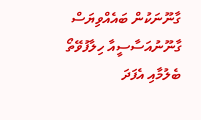ގާނޫނަކުން ބައެއްވިޔަސް ގާނޫނުއަސާސީއާ ހިލާފުވޭތޯ ބެލުމާއި އެފަދަ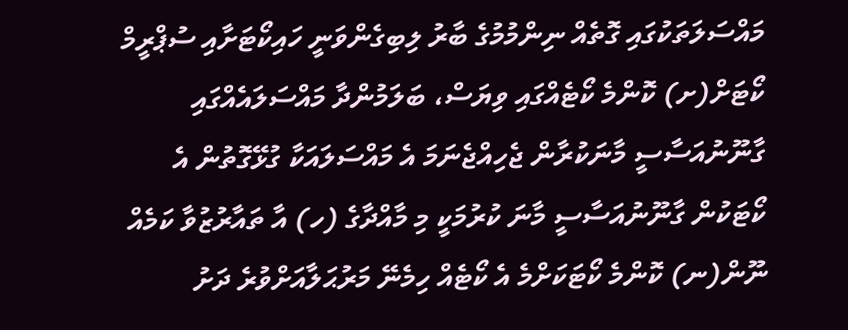މައްސަލަތަކުގައި ގޮތެއް ނިންމުމުގެ ބާރު ލިބިގެންވަނީ ހައިކޯޓަށާއި ސުޕްރީމް ކޯޓަށް(ށ) ކޮންމެ ކޯޓެއްގައި ވިޔަސް، ބަލަމުންދާ މައްސަލައެއްގައި ގާނޫނުއަސާސީ މާނަކުރާން ޖެހިއްޖެނަމަ އެ މައްސަލައަކާ ގުޅޭގޮތުން އެ ކޯޓަކުން ގާނޫނުއަސާސީ މާނަ ކުރުމަކީ މި މާއްދާގެ (ހ) އާ ތައާރުޒުވާ ކަމެއް ނޫން(ނ) ކޮންމެ ކޯޓަކަށްމެ އެ ކޯޓެއް ހިމެނޭ މަރުޙަލާއަށްވުރެ ދަށު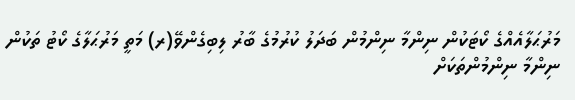މަރުޙަލާއެއްގެ ކޯޓަކުން ނިންމާ ނިންމުން ބަދަލު ކުރުމުގެ ބާރު ލިބިގެންވޭ(ރ) މަތީ މަރުޙަލާގެ ކޯޓު ތަކުން ނިންމާ ނިންމުންތަކަށް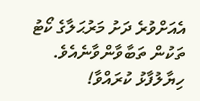އެއަށްވުރެ ދަށު މަރުޙަލާގެ ކޯޓު ތަކުން ތަބާވާންވާނެއެވެ.
ހިޔާލުފާޅު ކުރައްވާ!